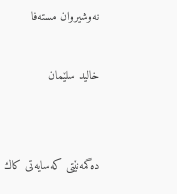نه‌وشیروان مسته‌فا

خاليد سلێمان


ده‌گمه‌نێتی كه‌سایه‌تی كاك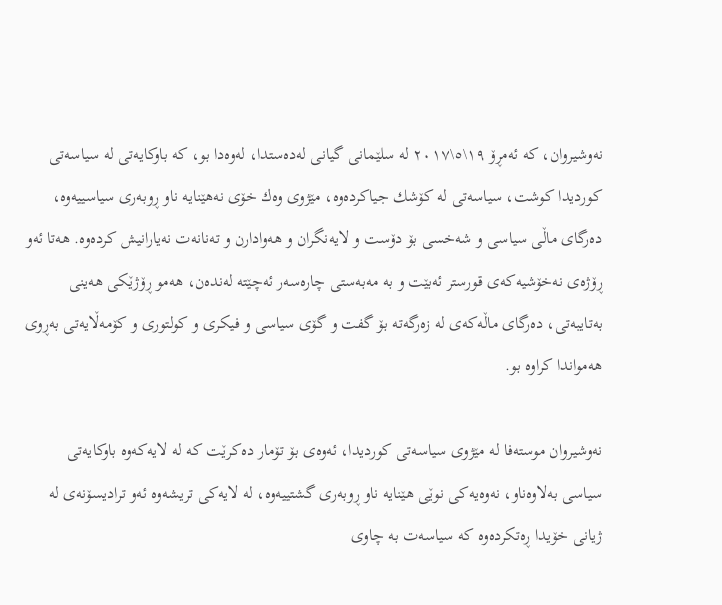نه‌وشیروان، كه‌ ئه‌مڕۆ ١٩\٥\٢٠١٧ له‌ سلێمانی گیانی له‌ده‌ستدا، له‌وه‌دا بو، كه‌ باوكایه‌تی له‌ سیاسه‌تی كوردیدا كوشت، سیاسه‌تی له‌ كۆشك جیاكرده‌وه‌، مێژوی وه‌ك خۆی نه‌هێنایه‌ ناو ڕوبه‌ری سیاسییه‌وه‌، ده‌رگای ماڵی سیاسی و شه‌خسی بۆ دۆست و لایه‌نگران و هه‌وادارن و ته‌نانه‌ت نه‌یارانیش كرده‌وه‌. هه‌تا ئه‌و ڕۆژه‌ی نه‌خۆشیه‌كه‌ی قورستر ئه‌بێت و به‌ مه‌به‌ستی چاره‌سه‌ر ئه‌چێته‌ له‌نده‌ن، هه‌مو ڕۆژێكی هه‌ینی به‌تایبه‌تی، ده‌رگای ماڵه‌كه‌ی له‌ زه‌رگه‌ته‌ بۆ گفت و گۆی سیاسی و فیكری و كولتوری و كۆمه‌ڵایه‌تی به‌ڕوی هه‌مواندا كراوه‌ بو.

نه‌وشیروان موسته‌فا له‌ مێژوی سیاسه‌تی كوردیدا، ئه‌وه‌ی بۆ تۆمار ده‌كرێت كه‌ له‌ لایه‌كه‌وه‌ باوكایه‌تی سیاسی به‌لاوه‌ناو، نه‌وه‌یه‌كی نوێی هێنایه‌ ناو ڕوبه‌ری گشتییه‌وه‌، له‌ لایه‌كی تریشه‌وه‌ ئه‌و ترادیسۆنه‌ی له‌ ژیانی خۆیدا ڕه‌تكرده‌وه‌ كه‌ سیاسه‌ت به‌ چاوی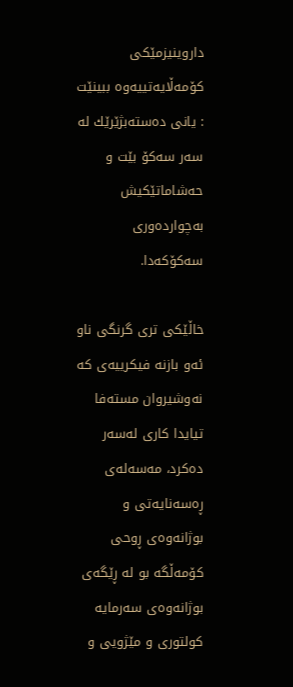داروینیزمێكی كۆمه‌ڵایه‌تییه‌وه‌ ببینێت : یانی ده‌سته‌بژێرێك له‌ سه‌ر سه‌كۆ بێت و حه‌شاماتێكیش به‌چوارده‌وری سه‌كۆكه‌دا.

خاڵێكی تری گرنگی ناو ئه‌و بازنه‌ فیكرییه‌ی كه‌ نه‌وشیروان مسته‌فا تیایدا كاری له‌سه‌ر ده‌كرد، مه‌سه‌له‌ی ڕه‌سه‌نایه‌تی و بوژانه‌وه‌ی ڕوحی كۆمه‌ڵگه‌ بو له‌ ڕێگه‌ی بوژانه‌وه‌ی سه‌رمایه‌ كولتوری و مێژویی و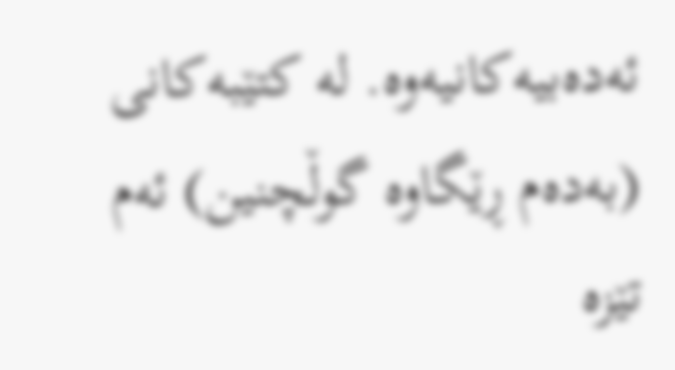ئه‌ده‌بیه‌كانیه‌وه‌. له‌ كتێبه‌كانی (به‌ده‌م ڕێگاوه‌ گوڵچنین) ئه‌م تێزه‌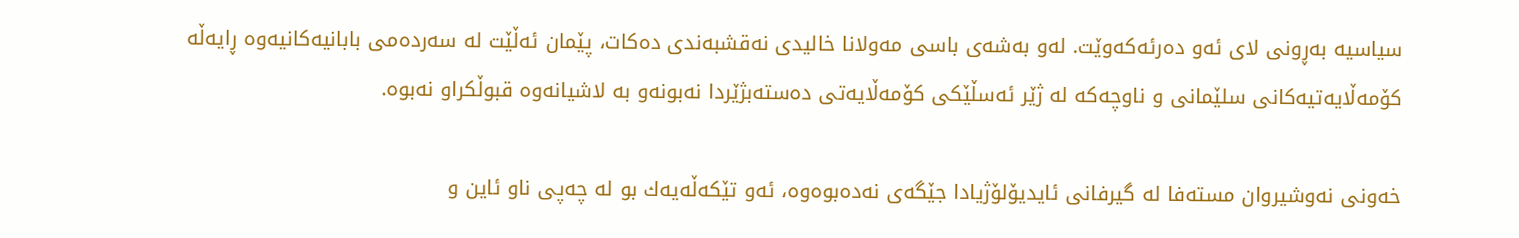سیاسیه‌ به‌ڕونی لای ئه‌و ده‌رئه‌كه‌وێت. له‌و به‌شه‌ی باسی مه‌ولانا خالیدی نه‌قشبه‌ندی ده‌كات، پێمان ئه‌ڵێت له‌ سه‌رده‌می بابانیه‌كانیه‌وه‌ ڕایه‌ڵه‌ كۆمه‌ڵایه‌تیه‌كانی سلێمانی و ناوچه‌كه‌ له‌ ژێر ئه‌سڵێكی كۆمه‌ڵایه‌تی ده‌سته‌بژێردا نه‌بونه‌و به‌ لاشیانه‌وه‌ قبوڵكراو نه‌بوه‌.

خه‌ونی نه‌وشیروان مسته‌فا له‌ گیرفانی ئایدیۆلۆژیادا جێگه‌ی نه‌ده‌بوه‌وه‌، ئه‌و تێكه‌ڵه‌یه‌ك بو له‌ چه‌پی ناو ئاین و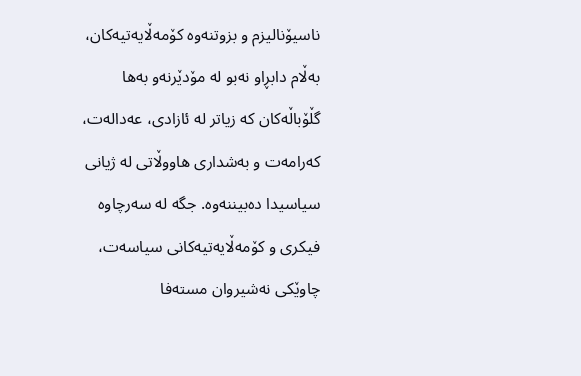ناسیۆنالیزم و بزوتنه‌وه‌ كۆمه‌ڵایه‌تیه‌كان، به‌ڵام دابڕاو نه‌بو له‌ مۆدێرنه‌و به‌ها گڵۆباڵه‌كان كه‌ زیاتر له‌ ئازادی، عه‌داله‌ت، كه‌رامه‌ت و به‌شداری هاووڵاتی له‌ ژیانی سیاسیدا ده‌بیننه‌وه‌. جگه‌ له‌ سه‌رچاوه‌ فیكری و كۆمه‌ڵایه‌تیه‌كانی سیاسه‌ت، چاوێكی نه‌شیروان مسته‌فا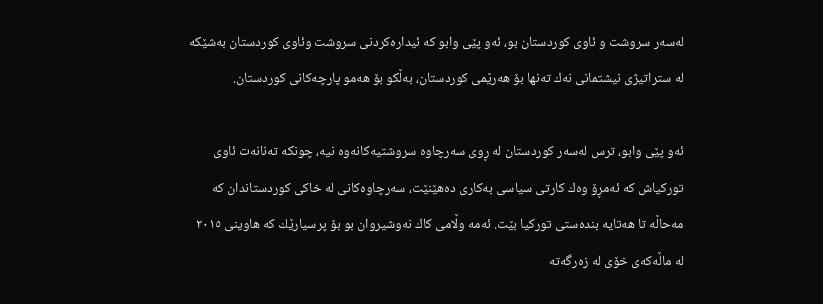له‌سه‌ر سروشت و ئاوی كوردستان بو، ئه‌و پێی وابو كه‌ ئیداره‌كردنی سروشت وئاوی كوردستان به‌شێكه‌ له‌ ستراتیژی نیشتمانی نه‌ك ته‌نها بۆ هه‌رێمی كوردستان، به‌ڵكو بۆ هه‌مو پارچه‌كانی كوردستان.

ئه‌و پێی وابو، ترس له‌سه‌ر كوردستان له‌ ڕوی سه‌رچاوه‌ سروشتیه‌كانه‌وه‌ نیه‌، چونكه‌ ته‌نانه‌ت ئاوی توركیاش كه‌ ئه‌مڕۆ وه‌ك كارتی سیاسی به‌كاری ده‌هێنێت، سه‌رچاوه‌كانی له‌ خاكی كوردستاندان كه‌ مه‌حاڵه‌ تا هه‌تایه‌ بنده‌ستی توركیا بێت. ئه‌مه‌ وڵامی كاك نه‌وشیروان بو بۆ پرسیارێك كه‌ هاوینی ٢٠١٥ له‌ ماڵه‌كه‌ی خۆی له‌ زه‌رگه‌ته‌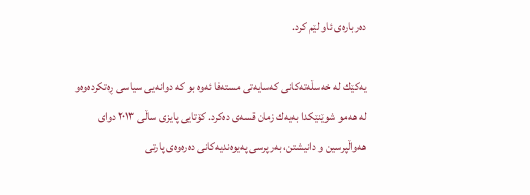ده‌رباره‌ی ئاو لێم كرد.

یه‌كێك له‌ خه‌سڵه‌ته‌كانی كه‌سایه‌تی مسته‌فا ئه‌وه‌ بو كه‌ دوانه‌یی سیاسی ڕه‌تكرده‌وه‌و له‌ هه‌مو شوێنێكدا به‌یه‌ك زمان قسه‌ی ده‌كرد. كۆتایی پایزی ساڵی ٢٠١٣ دوای هه‌واڵپرسین و دانیشتن، به‌رپرسی په‌یوه‌ندیه‌كانی ده‌ره‌وه‌ی پارتی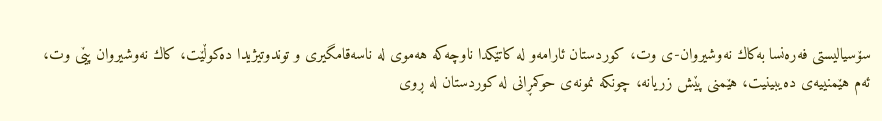سۆسیالیستی فه‌ره‌نسا به‌كاك نه‌وشیروان-ی وت، كوردستان ئارامه‌و له‌ كاتێكدا ناوچه‌كه‌ هه‌موی له‌ ناسه‌قامگیری و توندوتیژیدا ده‌كوڵێت، كاك نه‌وشیروان پێی وت، ئه‌م هێمنییه‌ی ده‌یبینیت، هێمنی پێش زریانه‌، چونكه‌ نمونه‌ی حوكمڕانی له‌ كوردستان له‌ ڕوی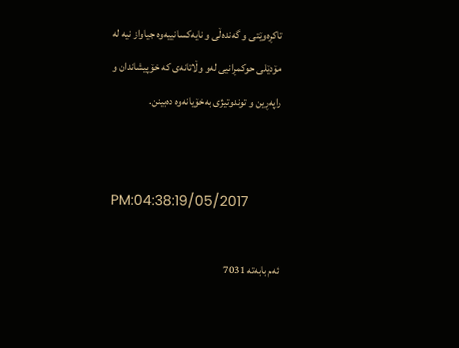تاكڕه‌وێتی و گه‌نده‌ڵی و نایه‌كسانییه‌وه‌ جیاواز نیه‌ له‌ مۆدێلی حوكمڕانیی له‌و وڵاتانه‌ی كه‌ خۆپیشاندان و راپه‌ڕین و توندوتیژی به‌خۆیانه‌وه‌ ده‌بینن.


PM:04:38:19/05/2017

ئه‌م بابه‌ته 7031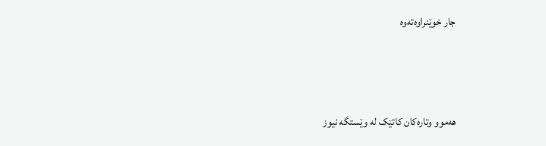جار خوێنراوه‌ته‌وه‌‌



هەموو وتارەکان کاتێک لە وێستگە نیوز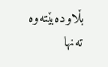بڵاودەبێتەوە تەنها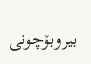بیروبۆچونی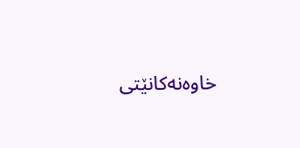خاوەنەکانێتی